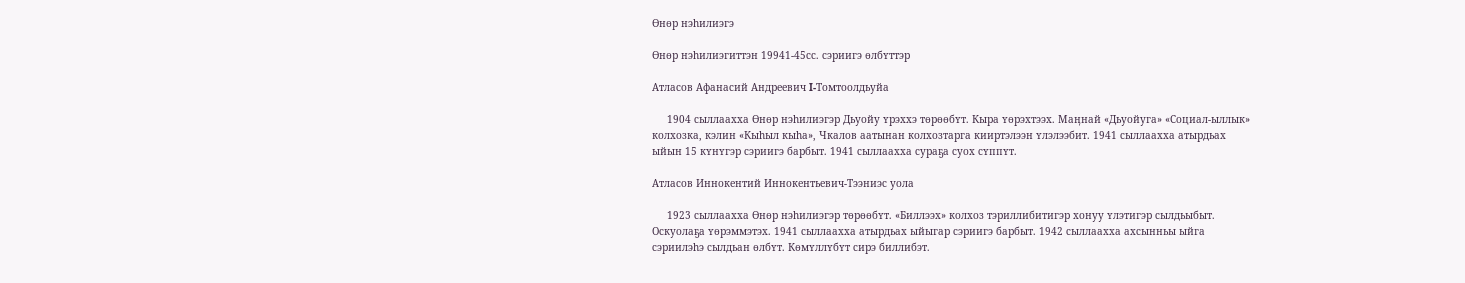Ɵнɵр нэһилиэгэ

Ɵнɵр нэһилиэгиттэн 19941-45сс. сэриигэ ɵлбʏттэр

Атласов Афанасий Андреевич I-Томтоолдьуйа

     1904 сыллаахха Ɵнɵр нэһилиэгэр Дьуойу ʏрэххэ тɵрɵɵбʏт. Кыра ʏɵрэхтээх. Маӊнай «Дьуойуга» «Социал-ыллык» колхозка, кэлин «Кыһыл кыһа», Чкалов аатынан колхозтарга кииртэлээн ʏлэлээбит. 1941 сыллаахха атырдьах ыйын 15 кʏнʏгэр сэриигэ барбыт. 1941 сыллаахха сураҕа суох сʏппʏт.

Атласов Иннокентий Иннокентьевич-Тээниэс уола

     1923 сыллаахха Ɵнɵр нэһилиэгэр тɵрɵɵбʏт. «Биллээх» колхоз тэриллибитигэр хонуу ʏлэтигэр сылдьыбыт. Оскуолаҕа ʏɵрэммэтэх. 1941 сыллаахха атырдьах ыйыгар сэриигэ барбыт. 1942 сыллаахха ахсынньы ыйга сэриилэһэ сылдьан ɵлбʏт. Кɵмʏллʏбʏт сирэ биллибэт.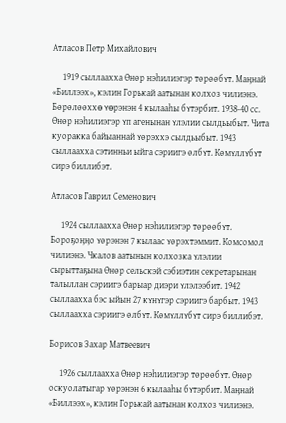Атласов Петр Михайлович

     1919 сыллаахха Ɵнɵр нэһилиэгэр тɵрɵɵбʏт. Маӊнай «Биллээх», кэлин Горькай аатынан колхоз чилиэнэ. Бɵрɵлɵɵххɵ ʏɵрэнэн 4 кылааһы бʏтэрбит. 1938-40 сс. Ɵнɵр нэһилиэгэр ʏп агенынан ʏлэлии сылдьыбыт. Чита куоракка байыаннай ʏɵрэххэ сылдьыбыт. 1943 сыллаахха сэтинньи ыйга сэриигэ ɵлбʏт. Кɵмʏллʏбʏт сирэ биллибэт.

Атласов Гаврил Семенович

     1924 сыллаахха Ɵнɵр нэһилиэгэр тɵрɵɵбʏт. Бороҕоӊӊо ʏɵрэнэн 7 кылаас ʏɵрэхтэммит. Комсомол чилиэнэ. Чкалов аатынын колхозка ʏлэлии сырыттаҕына Ɵнɵр сельскэй сэбиэтин секретарынан талыллан сэриигэ барыар диэри ʏлэлээбит. 1942 сыллаахха бэс ыйын 27 кʏнʏгэр сэриигэ барбыт. 1943 сыллаахха сэриигэ ɵлбʏт. Кɵмʏллʏбʏт сирэ биллибэт.

Борисов Захар Матвеевич

     1926 сыллаахха Ɵнɵр нэһилиэгэр тɵрɵɵбʏт. Ɵнɵр оскуолатыгар ʏɵрэнэн 6 кылааһы бʏтэрбит. Маӊнай «Биллээх», кэлин Горькай аатынан колхоз чилиэнэ.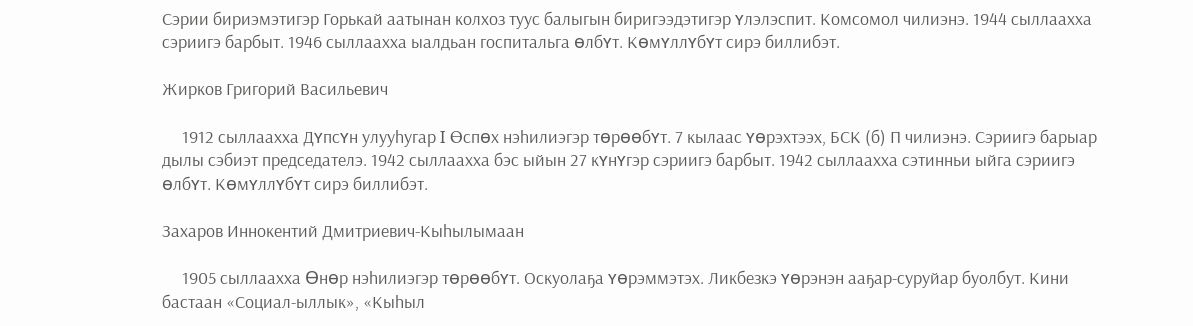Сэрии бириэмэтигэр Горькай аатынан колхоз туус балыгын биригээдэтигэр ʏлэлэспит. Комсомол чилиэнэ. 1944 сыллаахха сэриигэ барбыт. 1946 сыллаахха ыалдьан госпитальга ɵлбʏт. Кɵмʏллʏбʏт сирэ биллибэт.

Жирков Григорий Васильевич

     1912 сыллаахха Дʏпсʏн улууһугар I Ɵспɵх нэһилиэгэр тɵрɵɵбʏт. 7 кылаас ʏɵрэхтээх, БСК (б) П чилиэнэ. Сэриигэ барыар дылы сэбиэт председателэ. 1942 сыллаахха бэс ыйын 27 кʏнʏгэр сэриигэ барбыт. 1942 сыллаахха сэтинньи ыйга сэриигэ ɵлбʏт. Кɵмʏллʏбʏт сирэ биллибэт.

Захаров Иннокентий Дмитриевич-Кыһылымаан

     1905 сыллаахха Ɵнɵр нэһилиэгэр тɵрɵɵбʏт. Оскуолаҕа ʏɵрэммэтэх. Ликбезкэ ʏɵрэнэн ааҕар-суруйар буолбут. Кини бастаан «Социал-ыллык», «Кыһыл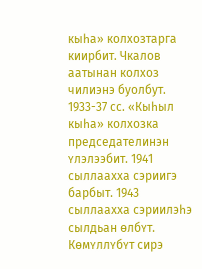кыһа» колхозтарга киирбит. Чкалов аатынан колхоз чилиэнэ буолбут. 1933-37 сс. «Кыһыл кыһа» колхозка председателинэн ʏлэлээбит. 1941 сыллаахха сэриигэ барбыт. 1943 сыллаахха сэриилэһэ сылдьан ɵлбʏт. Кɵмʏллʏбʏт сирэ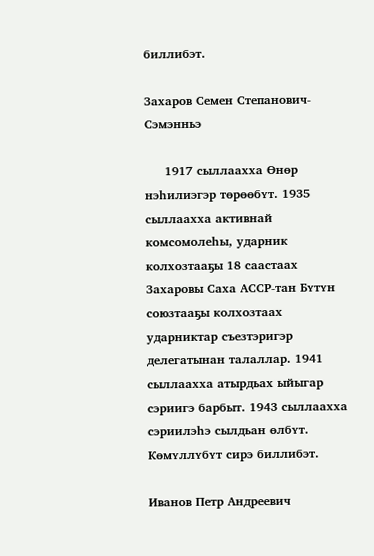биллибэт.

Захаров Семен Степанович-Сэмэнньэ

     1917 сыллаахха Ɵнɵр нэһилиэгэр тɵрɵɵбʏт. 1935 сыллаахха активнай комсомолеһы, ударник колхозтааҕы 18 саастаах Захаровы Саха АССР-тан Бʏтʏн союзтааҕы колхозтаах ударниктар съезтэригэр делегатынан талаллар. 1941 сыллаахха атырдьах ыйыгар сэриигэ барбыт. 1943 сыллаахха сэриилэһэ сылдьан ɵлбʏт. Кɵмʏллʏбʏт сирэ биллибэт.

Иванов Петр Андреевич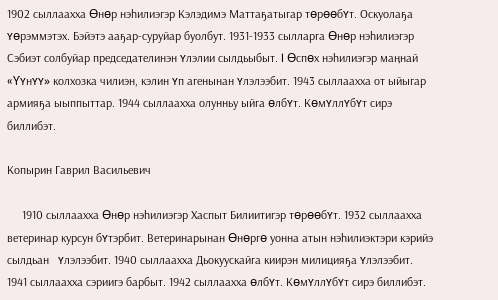1902 сыллаахха Ɵнɵр нэһилиэгэр Кэлэдимэ Маттаҕатыгар тɵрɵɵбʏт. Оскуолаҕа ʏɵрэммэтэх. Бэйэтэ ааҕар-суруйар буолбут. 1931-1933 сылларга Ɵнɵр нэһилиэгэр Сэбиэт солбуйар председателинэн ʏлэлии сылдьыбыт. I Ɵспɵх нэһилиэгэр маӊнай «Ƴʏнʏʏ» колхозка чилиэн, кэлин ʏп агенынан ʏлэлээбит. 1943 сыллаахха от ыйыгар армияҕа ыыппыттар. 1944 сыллаахха олунньу ыйга ɵлбʏт. Кɵмʏллʏбʏт сирэ биллибэт.

Копырин Гаврил Васильевич

     1910 сыллаахха Ɵнɵр нэһилиэгэр Хаспыт Билиитигэр тɵрɵɵбʏт. 1932 сыллаахха ветеринар курсун бʏтэрбит. Ветеринарынан Ɵнɵргɵ уонна атын нэһилиэктэри кэрийэ сылдьан   ʏлэлээбит. 1940 сыллаахха Дьокуускайга киирэн милицияҕа ʏлэлээбит. 1941 сыллаахха сэриигэ барбыт. 1942 сыллаахха ɵлбʏт. Кɵмʏллʏбʏт сирэ биллибэт.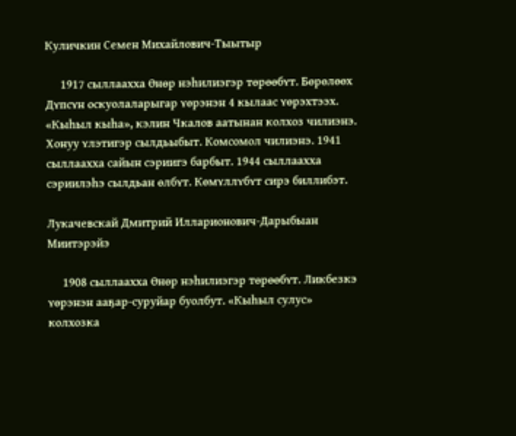Куличкин Семен Михайлович-Тыытыр

     1917 сыллаахха Ɵнɵр нэһилиэгэр тɵрɵɵбʏт. Бɵрɵлɵɵх Дʏпсʏн оскуолаларыгар ʏɵрэнэн 4 кылаас ʏɵрэхтээх. «Кыһыл кыһа», кэлин Чкалов аатынан колхоз чилиэнэ. Хонуу ʏлэтигэр сылдьыбыт. Комсомол чилиэнэ. 1941 сыллаахха сайын сэриигэ барбыт. 1944 сыллаахха сэриилэһэ сылдьан ɵлбʏт. Кɵмʏллʏбʏт сирэ биллибэт.

Лукачевскай Дмитрий Илларионович-Дарыбыан Миитэрэйэ

     1908 сыллаахха Ɵнɵр нэһилиэгэр тɵрɵɵбʏт. Ликбезкэ ʏɵрэнэн ааҕар-суруйар буолбут. «Кыһыл сулус» колхозка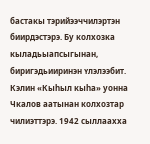бастакы тэрийээччилэртэн биирдэстэрэ. Бу колхозка кыладьыапсыгынан, биригэдьииринэн ʏлэлээбит. Кэлин «Кыһыл кыһа» уонна Чкалов аатынан колхозтар чилиэттэрэ. 1942 сыллаахха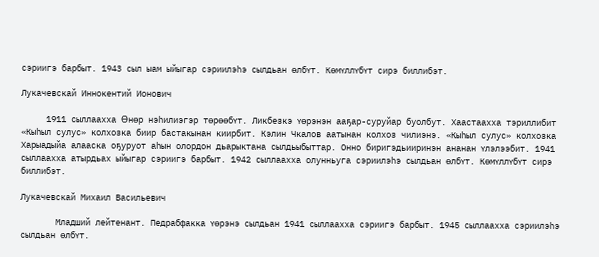сэриигэ барбыт. 1943 сыл ыам ыйыгар сэриилэһэ сылдьан ɵлбʏт. Кɵмʏллʏбʏт сирэ биллибэт.

Лукачевскай Иннокентий Ионович

     1911 сыллаахха Ɵнɵр нэһилиэгэр тɵрɵɵбʏт. Ликбезкэ ʏɵрэнэн ааҕар-суруйар буолбут. Хаастаахха тэриллибит «Кыһыл сулус» колхозка биир бастакынан киирбит. Кэлин Чкалов аатынан колхоз чилиэнэ. «Кыһыл сулус» колхозка Харыадыйа алааска оҕуруот аһын олордон дьарыктана сылдьыбыттар. Онно биригэдьииринэн ананан ʏлэлээбит. 1941 сыллаахха атырдьах ыйыгар сэриигэ барбыт. 1942 сыллаахха олунньуга сэриилэһэ сылдьан ɵлбʏт. Кɵмʏллʏбʏт сирэ биллибэт.

Лукачевскай Михаил Васильевич

       Младший лейтенант. Педрабфакка ʏɵрэнэ сылдьан 1941 сыллаахха сэриигэ барбыт. 1945 сыллаахха сэриилэһэ сылдьан ɵлбʏт.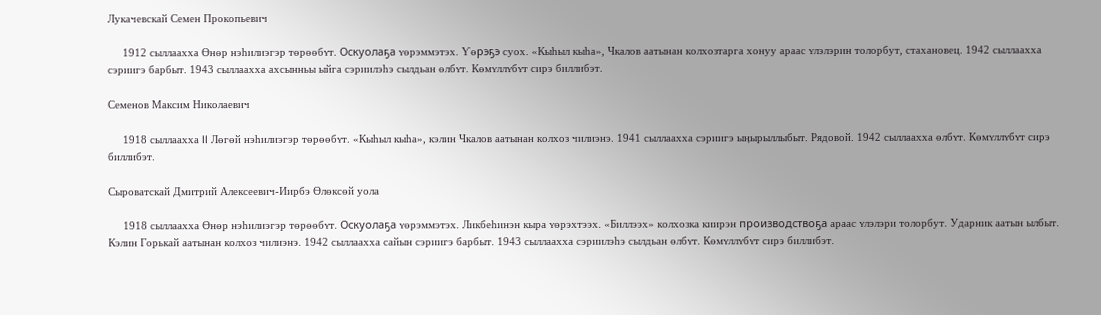Лукачевскай Семен Прокопьевич

     1912 сыллаахха Ɵнɵр нэһилиэгэр тɵрɵɵбʏт. Оскуолаҕа ʏɵрэммэтэх. Ƴɵрэҕэ суох. «Кыһыл кыһа», Чкалов аатынан колхозтарга хонуу араас ʏлэлэрин толорбут, стахановец. 1942 сыллаахха сэриигэ барбыт. 1943 сыллаахха ахсынньы ыйга сэриилэһэ сылдьан ɵлбʏт. Кɵмʏллʏбʏт сирэ биллибэт.

Семенов Максим Николаевич

     1918 сыллаахха II Лɵгɵй нэһилиэгэр тɵрɵɵбʏт. «Кыһыл кыһа», кэлин Чкалов аатынан колхоз чилиэнэ. 1941 сыллаахха сэриигэ ыӊырыллыбыт. Рядовой. 1942 сыллаахха ɵлбʏт. Кɵмʏллʏбʏт сирэ биллибэт.

Сыроватскай Дмитрий Алексеевич-Иирбэ Ɵлɵксɵй уола

     1918 сыллаахха Ɵнɵр нэһилиэгэр тɵрɵɵбʏт. Оскуолаҕа ʏɵрэммэтэх. Ликбеһинэн кыра ʏɵрэхтээх. «Биллээх» колхозка киирэн производствоҕа араас ʏлэлэри толорбут. Ударник аатын ылбыт. Кэлин Горькай аатынан колхоз чилиэнэ. 1942 сыллаахха сайын сэриигэ барбыт. 1943 сыллаахха сэриилэһэ сылдьан ɵлбʏт. Кɵмʏллʏбʏт сирэ биллибэт.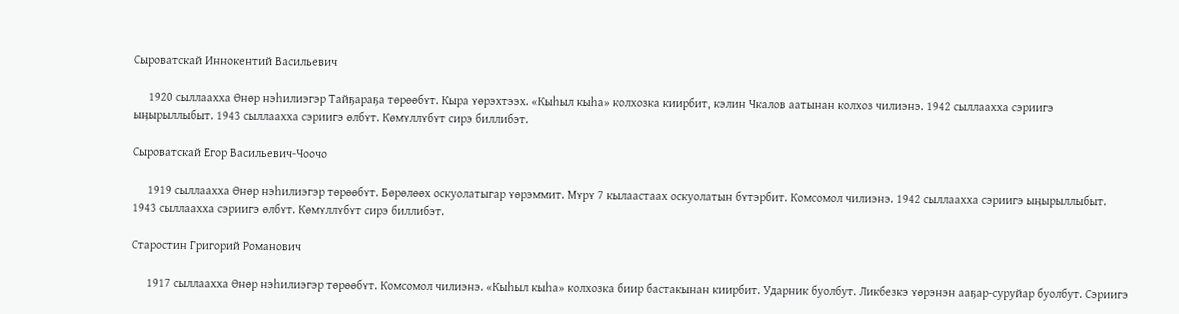Сыроватскай Иннокентий Васильевич

     1920 сыллаахха Ɵнɵр нэһилиэгэр Тайҕараҕа тɵрɵɵбʏт. Кыра ʏɵрэхтээх. «Кыһыл кыһа» колхозка киирбит, кэлин Чкалов аатынан колхоз чилиэнэ. 1942 сыллаахха сэриигэ ыӊырыллыбыт. 1943 сыллаахха сэриигэ ɵлбʏт. Кɵмʏллʏбʏт сирэ биллибэт.

Сыроватскай Егор Васильевич-Чоочо

     1919 сыллаахха Ɵнɵр нэһилиэгэр тɵрɵɵбʏт. Бɵрɵлɵɵх оскуолатыгар ʏɵрэммит. Мʏрʏ 7 кылаастаах оскуолатын бʏтэрбит. Комсомол чилиэнэ. 1942 сыллаахха сэриигэ ыӊырыллыбыт. 1943 сыллаахха сэриигэ ɵлбʏт. Кɵмʏллʏбʏт сирэ биллибэт.

Старостин Григорий Романович

     1917 сыллаахха Ɵнɵр нэһилиэгэр тɵрɵɵбʏт. Комсомол чилиэнэ. «Кыһыл кыһа» колхозка биир бастакынан киирбит. Ударник буолбут. Ликбезкэ ʏɵрэнэн ааҕар-суруйар буолбут. Сэриигэ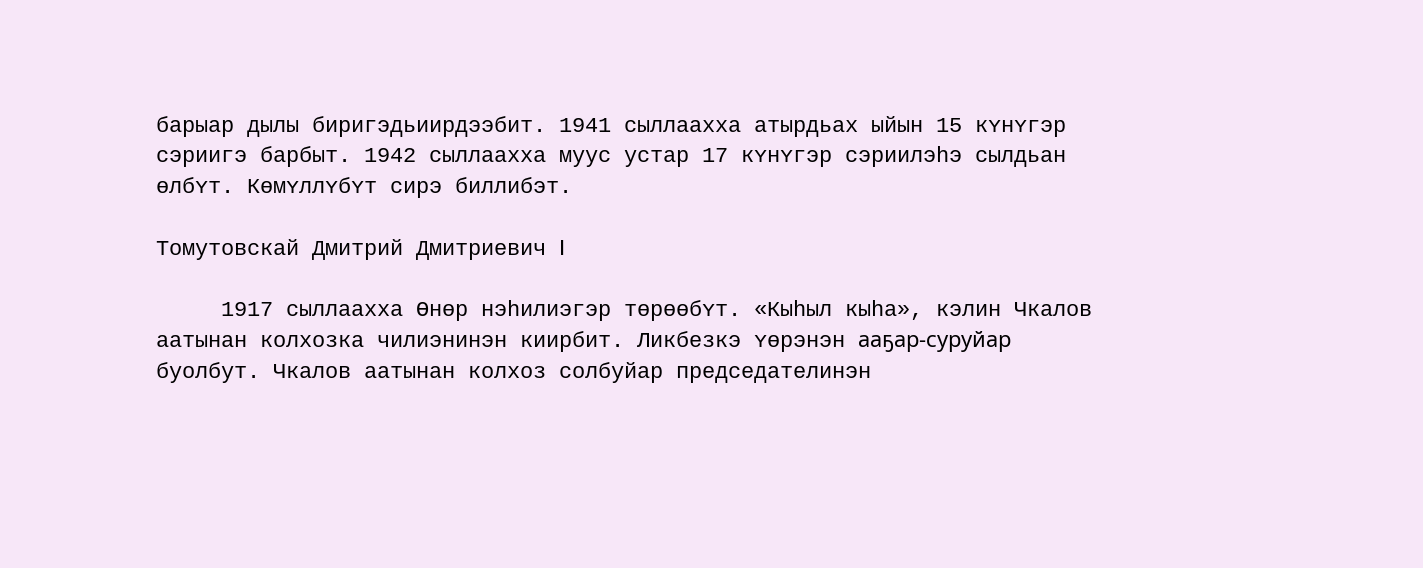барыар дылы биригэдьиирдээбит. 1941 сыллаахха атырдьах ыйын 15 кʏнʏгэр сэриигэ барбыт. 1942 сыллаахха муус устар 17 кʏнʏгэр сэриилэһэ сылдьан ɵлбʏт. Кɵмʏллʏбʏт сирэ биллибэт.

Томутовскай Дмитрий Дмитриевич I

     1917 сыллаахха Ɵнɵр нэһилиэгэр тɵрɵɵбʏт. «Кыһыл кыһа», кэлин Чкалов аатынан колхозка чилиэнинэн киирбит. Ликбезкэ ʏɵрэнэн ааҕар-суруйар буолбут. Чкалов аатынан колхоз солбуйар председателинэн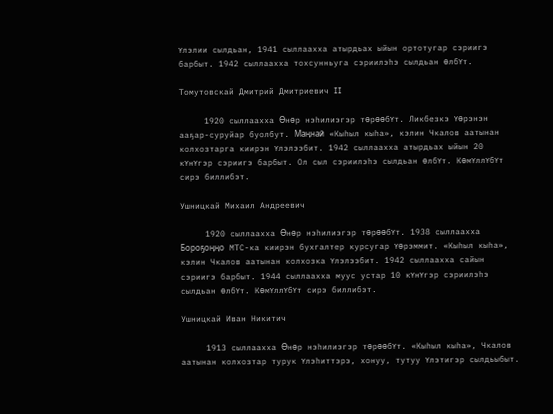ʏлэлии сылдьан, 1941 сыллаахха атырдьах ыйын ортотугар сэриигэ барбыт. 1942 сыллаахха тохсунньуга сэриилэһэ сылдьан ɵлбʏт.

Томутовскай Дмитрий Дмитриевич II

     1920 сыллаахха Ɵнɵр нэһилиэгэр тɵрɵɵбʏт. Ликбезкэ ʏɵрэнэн ааҕар-суруйар буолбут. Маӊнай «Кыһыл кыһа», кэлин Чкалов аатынан колхозтарга киирэн ʏлэлээбит. 1942 сыллаахха атырдьах ыйын 20 кʏнʏгэр сэриигэ барбыт. Ол сыл сэриилэһэ сылдьан ɵлбʏт. Кɵмʏллʏбʏт сирэ биллибэт.

Ушницкай Михаил Андреевич

     1920 сыллаахха Ɵнɵр нэһилиэгэр тɵрɵɵбʏт. 1938 сыллаахха Бороҕоӊӊо МТС-ка киирэн бухгалтер курсугар ʏɵрэммит. «Кыһыл кыһа», кэлин Чкалов аатынан колхозка ʏлэлээбит. 1942 сыллаахха сайын сэриигэ барбыт. 1944 сыллаахха муус устар 10 кʏнʏгэр сэриилэһэ сылдьан ɵлбʏт. Кɵмʏллʏбʏт сирэ биллибэт.

Ушницкай Иван Никитич

     1913 сыллаахха Ɵнɵр нэһилиэгэр тɵрɵɵбʏт. «Кыһыл кыһа», Чкалов аатынан колхозтар турук ʏлэһиттэрэ, хонуу, тутуу ʏлэтигэр сылдьыбыт.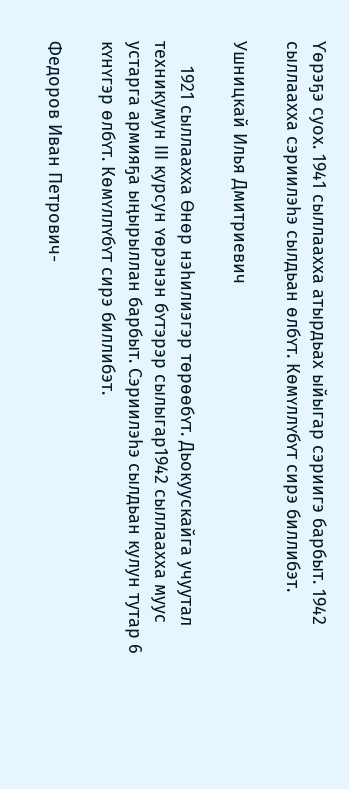Ƴɵрэҕэ суох. 1941 сыллаахха атырдьах ыйыгар сэриигэ барбыт. 1942 сыллаахха сэриилэһэ сылдьан ɵлбʏт. Кɵмʏллʏбʏт сирэ биллибэт.

Ушницкай Илья Дмитриевич

     1921 сыллаахха Ɵнɵр нэһилиэгэр тɵрɵɵбʏт. Дьокуускайга учуутал техникумун III курсун ʏɵрэнэн бʏтэрэр сылыгар1942 сыллаахха муус устарга армияҕа ыӊырыллан барбыт. Сэриилэһэ сылдьан кулун тутар 6 кʏнʏгэр ɵлбʏт. Кɵмʏллʏбʏт сирэ биллибэт.

Федоров Иван Петрович-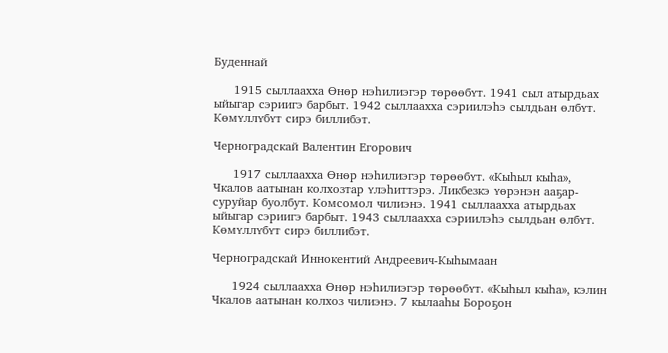Буденнай

     1915 сыллаахха Ɵнɵр нэһилиэгэр тɵрɵɵбʏт. 1941 сыл атырдьах ыйыгар сэриигэ барбыт. 1942 сыллаахха сэриилэһэ сылдьан ɵлбʏт. Кɵмʏллʏбʏт сирэ биллибэт.

Черноградскай Валентин Егорович

     1917 сыллаахха Ɵнɵр нэһилиэгэр тɵрɵɵбʏт. «Кыһыл кыһа», Чкалов аатынан колхозтар ʏлэһиттэрэ. Ликбезкэ ʏɵрэнэн ааҕар-суруйар буолбут. Комсомол чилиэнэ. 1941 сыллаахха атырдьах ыйыгар сэриигэ барбыт. 1943 сыллаахха сэриилэһэ сылдьан ɵлбʏт. Кɵмʏллʏбʏт сирэ биллибэт.

Черноградскай Иннокентий Андреевич-Кыһымаан

     1924 сыллаахха Ɵнɵр нэһилиэгэр тɵрɵɵбʏт. «Кыһыл кыһа», кэлин Чкалов аатынан колхоз чилиэнэ. 7 кылааһы Бороҕон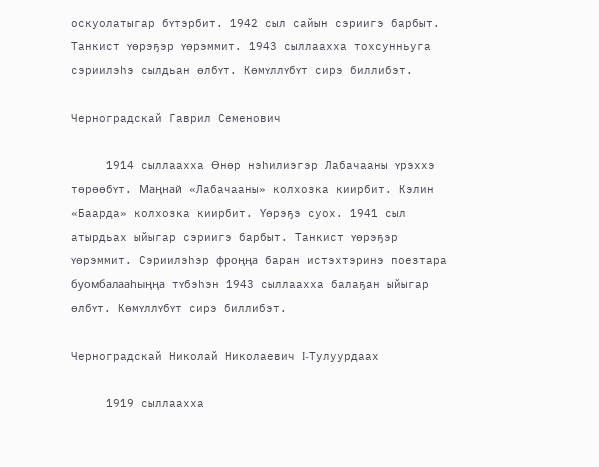оскуолатыгар бʏтэрбит. 1942 сыл сайын сэриигэ барбыт. Танкист ʏɵрэҕэр ʏɵрэммит. 1943 сыллаахха тохсунньуга сэриилэһэ сылдьан ɵлбʏт. Кɵмʏллʏбʏт сирэ биллибэт.

Черноградскай Гаврил Семенович

     1914 сыллаахха Ɵнɵр нэһилиэгэр Лабачааны ʏрэххэ тɵрɵɵбʏт. Маӊнай «Лабачааны» колхозка киирбит. Кэлин «Баарда» колхозка киирбит. Ƴɵрэҕэ суох. 1941 сыл атырдьах ыйыгар сэриигэ барбыт. Танкист ʏɵрэҕэр ʏɵрэммит. Сэриилэһэр фроӊӊа баран истэхтэринэ поезтара буомбалааһыӊӊа тʏбэһэн 1943 сыллаахха балаҕан ыйыгар ɵлбʏт. Кɵмʏллʏбʏт сирэ биллибэт.

Черноградскай Николай Николаевич I-Тулуурдаах

     1919 сыллаахха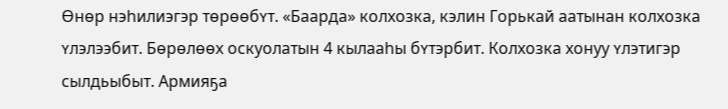Ɵнɵр нэһилиэгэр тɵрɵɵбʏт. «Баарда» колхозка, кэлин Горькай аатынан колхозка ʏлэлээбит. Бɵрɵлɵɵх оскуолатын 4 кылааһы бʏтэрбит. Колхозка хонуу ʏлэтигэр сылдьыбыт. Армияҕа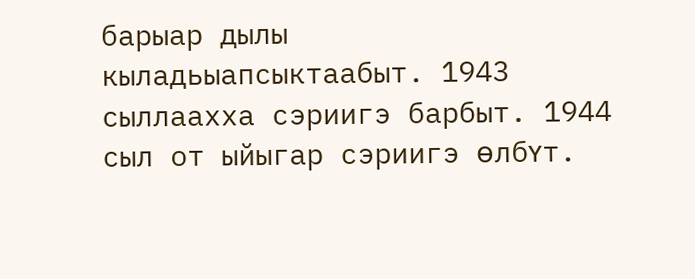барыар дылы кыладьыапсыктаабыт. 1943 сыллаахха сэриигэ барбыт. 1944 сыл от ыйыгар сэриигэ ɵлбʏт.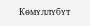Кɵмʏллʏбʏт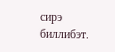сирэ биллибэт.